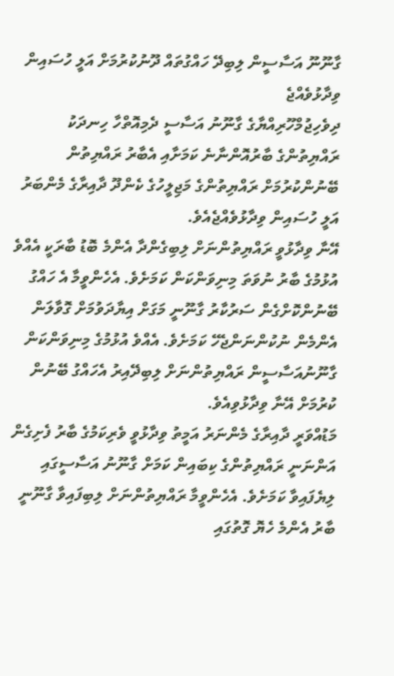ގާނޫނޫ އަސާސީން ލިބިދޭ ހައްގުތައް ދޫނުކުރުމަށް އަލީ ހުސައިން ވިދާޅުވެއްޖެ
ދިވެހިޖުމްހޫރިއްޔާގެ ގާނޫނު އަސާސީ ދެމިއޮތްހާ ހިނދަކު ރައްޔިތުންގެ ބާރުއޮންނާނެ ކަމަށާއި އެބާރު ރައްޔިތުން ބޭނުންކުރުމަށް ރައްޔިތުންގެ މަޖިލީހުގެ ކެންދޫ ދާއިރާގެ މެންބަރު އަލީ ހުސައިން ވިދާޅުވެއްޖެއެވެ.
އޭނާ ވިދާޅުވީ ރައްޔިތުންނަށް ލިބިގެންދާ އެންމެ ބޮޑު ބާރަކީ އެއްވެ އުޅުމުގެ ބާރު ނުވަތަ މިނިވަންކަން ކަމަށެވެ. އެހެންވީމާ އެ ހައްގު ބޭނުންކޮށްގެން ސަރުކާރު ގާނޫނީ މަގަށް އިޔާދަވުމަށް ގޮވާލަން އެންމެން ނުކުންނަންޖެހޭ ކަމަށެވެ. އެއްވެ އުޅުމުގެ މިނިވަންކަން ގާނޫނުއަސާސީން ރައްޔިތުންނަށް ލިބިދޭއިރު އެހައްގު ބޭނުން ކުރުމަށް އޭނާ ވިދާޅުވިއެވެ.
މަޑުއްވަރީ ދާއިރާގެ މެންނަރު އަމީތު ވިދާޅުވީ ވެރިކަމުގެ ބާރު ފެށިގެން އަންނަނީ ރައްޔިތުންގެ ކިބައިން ކަމަށް ގާނޫނު އަސާސީގައި ލިޔެފައިވާ ކަމަށެވެ. އެހެންވީމާ ރައްޔިތުންނަށް ލިބިފައިވާ ގާނޫނީ ބާރު އެންމެ ހެޔޮ ގޮތުގައި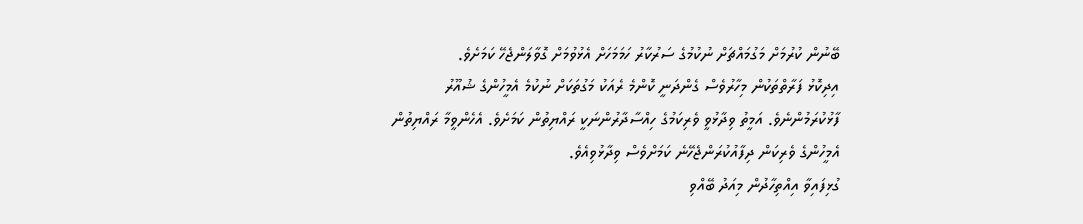ބޭނުން ކުރުމަށް މަގުމައްޗަށް ނުކުމުގެ ސަރުކާރު ހަމަމަހަށް އެޅުވުމަށް ގޮވާލަންޖެހޭ ކަމަށެވެ.
އިދިކޮޅު ފަރާތްތަކުން މިހާރުވެސް ގެންދަނީ ކޮންމެ ރެއަކު މަގުތަކަށް ނުކުމެ އެމީހުންގެ ޝުއޫރު ފާޅުކުރަމުންނެވެ. އަމީތު ވިދާޅުވީ ވެރިކަމުގެ ހިއްސާދާރުންނަކީ ރައްޔިތުން ކަމަށެވެ. އެހެންވީމާ ރައްޔިތުން އެމީހުންގެ ވެރިކަން ދިފާއުކުރަންޖެހޭނެ ކަމަށްވެސް ވިދާޅުވިއެވެ.
ގުޅިފައިވާ އިއްތިހާދުން މިއަދު ބޭއްވި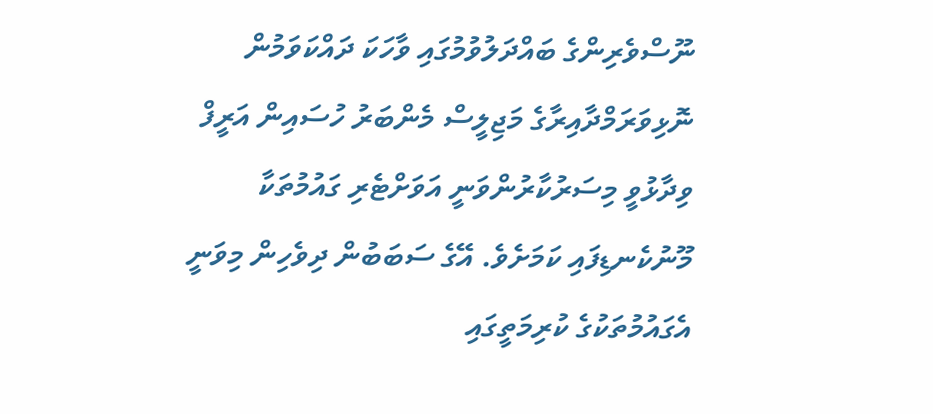ނޫސްވެރިންގެ ބައްދަލުވުމުގައި ވާހަކަ ދައްކަވަމުން ނޮޅިވަރަމްދާއިރާގެ މަޖިލީސް މެންބަރު ހުސައިން އަރީފް ވިދާޅުވީ މިސަރުކާރުންވަނީ އަވަށްޓެރި ގައުމުތަކާ މޫނުކެނޑިފައި ކަމަށެވެ. އޭގެ ސަބަބުން ދިވެހިން މިވަނީ އެގައުމުތަކުގެ ކުރިމަތީގައި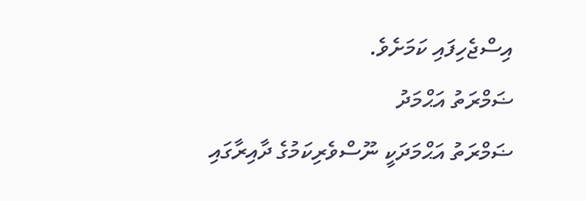އިސްޖެހިފައި ކަމަށެވެ.
ޟަމްރަތު އަޙްމަދު
ޟަމްރަތު އަޙްމަދަކީ ނޫސްވެރިކަމުގެ ދާއިރާގައި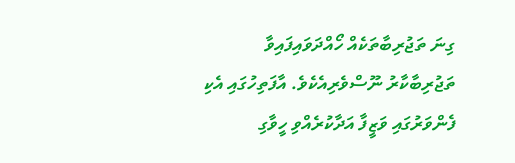ގިނަ ތަޖުރިބާތަކެއް ހޯއްދަވައިފައިވާ ތަޖުރިބާކާރު ނޫސްވެރިއެކެވެ. އާފަތިހުގައި އެކި ފެންވަރުގައި ވަޒީފާ އަދާކުރެއްވި ހީވާގި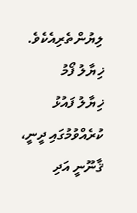ލިޔުންތެރިއެކެވެ.
ޚިޔާލު ފޯމު
ޚިޔާލު ފައުޅު ކުރެއްވުމުގައި ދީނީ، ޤާނޫނީ އަދި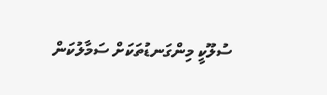ސުލޫކީ މިންގަނޑުތަކަށް ސަމާލުކަން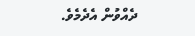ދެއްވުން އެދެމެވެ.